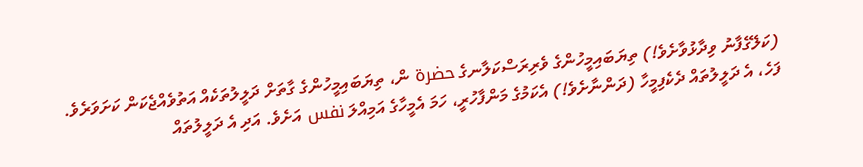(ކަލޭގެފާނު ވިދާޅުވާށެވެ!) ތިޔަބައިމީހުންގެ ވެރިރަސްކަލާނގެ حضرة ން، ތިޔަބައިމީހުންގެ ގާތަށް ދަލީލުތަކެއް އަތުވެއްޖެކަން ކަށަވަރެވެ. ފަހެ، އެ ދަލީލުތައް ދެކެފިމީހާ (ދަންނާށެވެ!) އެކަމުގެ މަންފާހުރީ، ހަމަ އެމީހާގެ އަމިއްލަ نفس އަށެވެ. އަދި އެ ދަލީލުތައް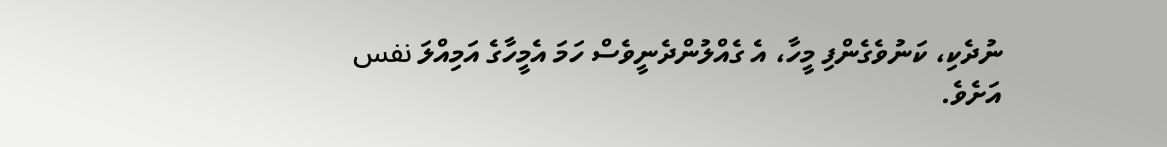ނުދެކި، ކަނުވެގެންފި މީހާ، އެ ގެއްލުންދެނީވެސް ހަމަ އެމީހާގެ އަމިއްލަ نفس އަށެވެ.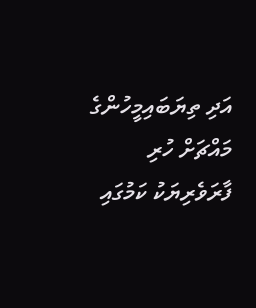އަދި ތިޔަބައިމީހުންގެ މައްޗަށް ހުރި ފާރަވެރިޔަކު ކަމުގައި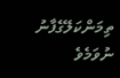ތިމަންކަލޭގެފާނު ނުވަމެވެ